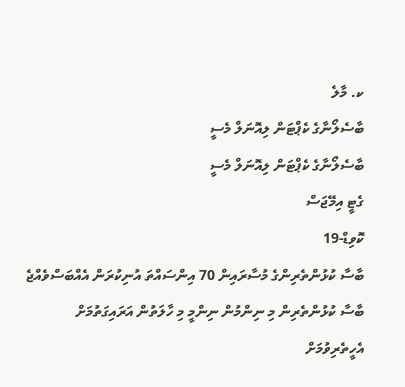ކ. މާލެ
ބާސެލޯނާގެ ކެޕްޓަން ލިއޮނަލް މެސީ
ބާސެލޯނާގެ ކެޕްޓަން ލިއޮނަލް މެސީ
ގެޓީ އިމޭޖަސް
ކޮވިޑް-19
ބާސާ ކުޅުންތެރިންގެ މުސާރައިން 70 އިންސައްތަ އުނިކުރަން އެއްބަސްވެއްޖެ
ބާސާ ކުޅުންތެރިން މި ނިންމުން ނިންމީ މި ހާލަތުން އަރައިގަތުމަށް އެހީތެރިވުމަށް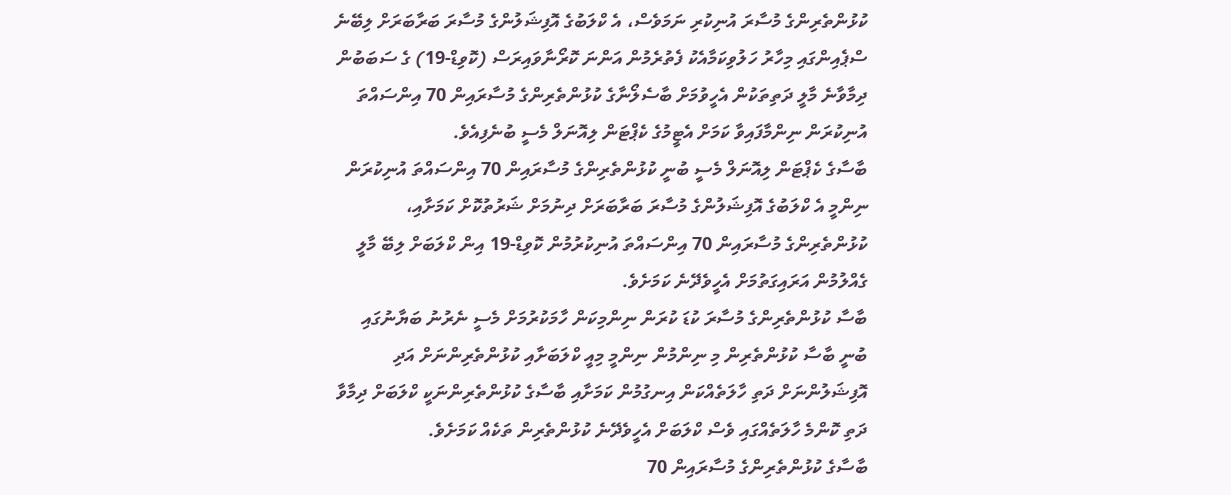ކުޅުންތެރިންގެ މުސާރަ އުނިކުރި ނަމަވެސް، އެ ކްލަބުގެ އޮފިޝަލުންގެ މުސާރަ ބަރާބަރަށް ލިބޭނެ
ސްޕެއިންގައި މިހާރު ހަލުވިކަމާއެކު ފެތުރެމުން އަންނަ ކޮރޯނާވައިރަސް (ކޮވިޑް-19) ގެ ސަބަބުން ދިމާވާނެ މާލީ ދަތިތަކުން އެހީވުމަށް ބާސެލޯނާގެ ކުޅުންތެރިންގެ މުސާރައިން 70 އިންސައްތަ އުނިކުރަން ނިންމާފައިވާ ކަމަށް އެޓީމުގެ ކެޕްޓަން ލިއޮނަލް މެސީ ބުނެފިއެވެ.
ބާސާގެ ކެޕްޓަން ލިއޮނަލް މެސީ ބުނީ ކުޅުންތެރިންގެ މުސާރައިން 70 އިންސައްތަ އުނިކުރަން ނިންމީ އެ ކްލަބުގެ އޮފިޝަލުންގެ މުސާރަ ބަރާބަރަށް ދިނުމަށް ޝަރުތުކޮށް ކަމަށާއި، ކުޅުންތެރިންގެ މުސާރައިން 70 އިންސައްތަ އުނިކުރުމުން ކޮވިޑް-19 އިން ކްލަބަށް ލިބޭ މާލީ ގެއްލުމުން އަރައިގަތުމަށް އެހީވެދޭނެ ކަމަށެވެ.
ބާސާ ކުޅުންތެރިންގެ މުސާރަ ކުޑަ ކުރަން ނިންމިކަން ހާމަކުރުމަށް މެސީ ނެރުނު ބަޔާނުގައި ބުނީ ބާސާ ކުޅުންތެރިން މި ނިންމުން ނިންމީ މިއީ ކްލަބަށާއި ކުޅުންތެރިންނަށް އަދި އޮފިޝަލުންނަށް ދަތި ހާލަތެއްކަން އިނގުމުން ކަމަށާއި ބާސާގެ ކުޅުންތެރިންނަކީ ކްލަބަށް ދިމާވާ ދަތި ކޮންމެ ހާލަތެއްގައި ވެސް ކްލަބަށް އެހީވެދޭނެ ކުޅުންތެރިން ތަކެއް ކަމަށެވެ.
ބާސާގެ ކުޅުންތެރިންގެ މުސާރައިން 70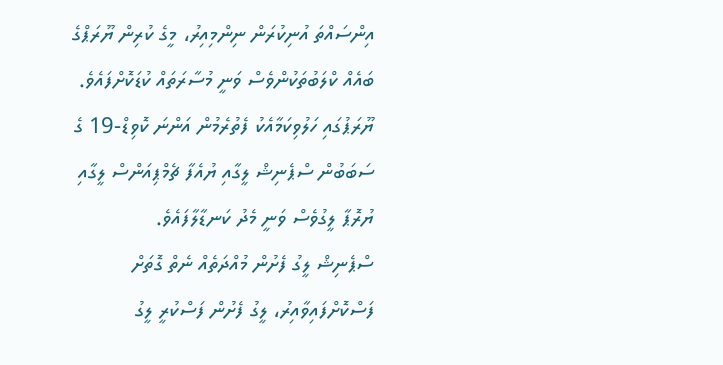އިންސައްތަ އުނިކުރަން ނިންމިއިރު، މީގެ ކުރިން ޔޫރަޕްގެ ބައެއް ކްލަބުތަކުންވެސް ވަނީ މުސާރަތައް ކުޑަކޮށްފައެވެ.
ޔޫރަޕުގައި ހަލުވިކަމާއެކު ފެތުރެމުން އަންނަ ކޮވިޑް-19 ގެ ސަބަބުން ސްޕެނިޝް ލީގާއި ޔުއެފާ ޗެމްޕިއަންސް ލީގާއި ޔުރޮޕާ ލީގުވެސް ވަނީ މެދު ކަނޑާލާފައެވެ.
ސްޕެނިޝް ލީގު ފެށުން މުއްދަތެއް ނެތް ގޮތަށް ފަސްކޮށްފައިވާއިރު، ލީގު ފެށުން ފަސްކުރީ ލީގު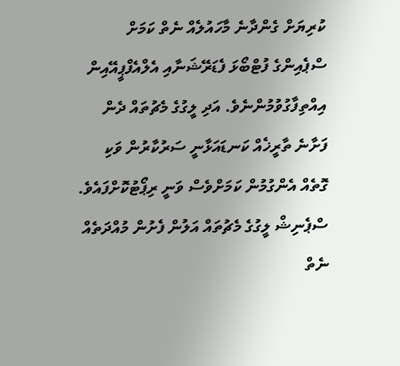ކުރިޔަށް ގެންދާނެ މާހައުލެއް ނެތް ކަމަށް ސްޕެއިންގެ ފުޓްބޯޅަ ފެޑަރޭޝަނާއި އެލްއެފްޕީއޭއިން އިއްތިފާގުވުމުންނެވެ. އަދި ލީގުގެ މެޗުތައް ދެން ފަށާނެ ތާރީޚެއް ކަނޑައަޅާނީ ސަރުކާރުން ވަކި ގޮތެއް އެންގުމުން ކަމަށްވެސް ވަނީ ރިޕޯޓުކޮށްފައެވެ.
ސްޕެނިޝް ލީގުގެ މެޗުތައް އަލުން ފެށުން މުއްދަތެއް ނެތް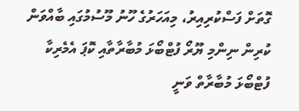ގޮތަށް ފަސްކުރިއިރު، މިއަހަރުގެ ހޫނު މޫސުމުގައި ބާއްވަން ކުރިން ނިންމި ޔޫރޯ ފުޓްބޯޅަ މުބާރާތާއި ކޮޕަ އެމެރިކާ ފުޓްބޯޅަ މުބާރާތް ވަނީ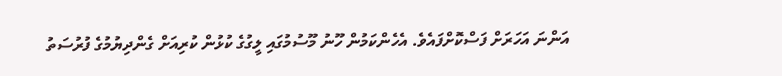އަންނަ އަހަރަށް ފަސްކޮށްފައެވެ. އެހެންކަމުން ހޫނު މޫސުމުގައި ލީގުގެ ކުޅުން ކުރިއަށް ގެންދިޔުމުގެ ފުރުސަތު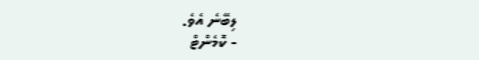ލިބޭނެ އެވެ.
- ކޮމެންޓް